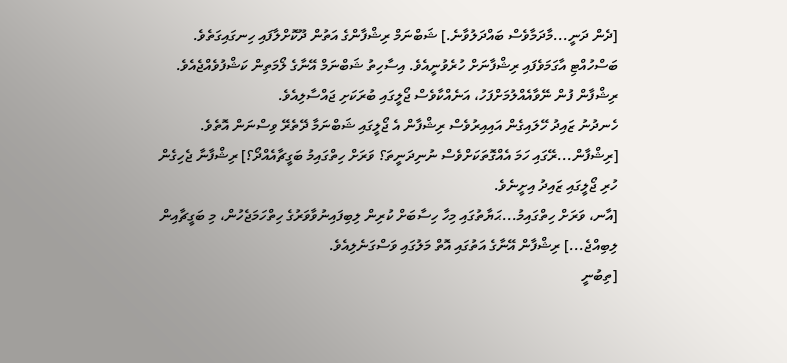[ދެން ދަނީ...މާދަމާވެސް ބައްދަލުވާނެ.] ޝަބްނަމް ރިޝްފާންގެ އަތުން ދޫކޮށްލާފައި ހިނގައިގަތެވެ. ބަސްހުއްޓި އާގަމަވެފައި ރިޝްފާނަށް ހުރެވުނީއެވެ. އިސާހިތު ޝަބްނަމް އޭނާގެ ލޯމަތިން ކަޝްފުވެއްޖެއެވެ. ރިޝްފާން ފުން ނޭވާއެއްލުމަށްފަހު، އަނެއްކާވެސް ޖޯލީގައި ބުރަކަށި ޖައްސާލިއެވެ.
ހެނދުނު ޒައިދު ހޭލައިގެން އައިއިރުވެސް ރިޝްފާން އެ ޖޯލީގައި ޝަބްނަމާ ދޭތެރޭ ވިސްނަން އޮތެވެ.
[ރިޝްފާން...ރޭގައި ހަމަ އެއްގޮތަކަށްވެސް ނުނިދަނީތަ؟ ވަރަށް ހިތްގައިމު ބަގީޗާއެއްދޯ؟] ރިޝްފާނާ ޖެހިގެން ހުރި ޖޯލީގައި ޒައިދު އިށީނެވެ.
[އާނ، ވަރަށް ހިތްގައިމު...ޙަޔާތުގައި މިހާ ހިސާބަށް ކުރިން ލިބިފައިނުވާވަރުގެ ހިތްހަމަޖެހުން، މި ބަގީޗާއިން ލިބިއްޖެ...] ރިޝްފާން އޭނާގެ އަތުގައި އޮތް މަލުގައި ވަސްގަނެލިއެވެ.
[ތިބުނީ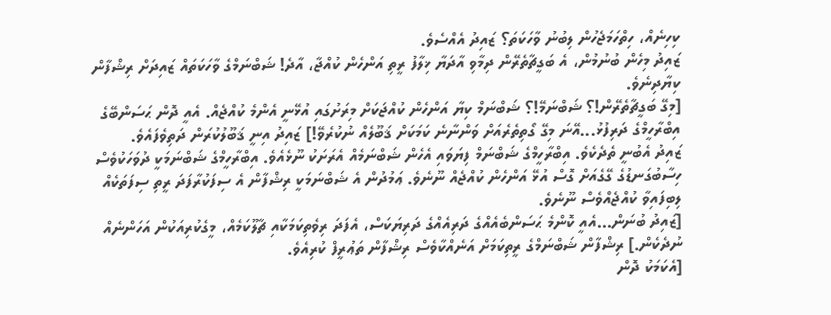ކިހިނެއް، ހިތްހަމަޖެހުން ލިބުނު ވާހަކަތަ؟ ޒައިދު އެއްސެވެ.
ޒައިދު މިހެން ބުނުމުން، އެ ބަގީޗާތެރޭން ދިމާވި އާދަޔާ ޚިލާފު ރީތި އަންހެން ކުއްޖާ، އާދެ! ޝަބްނަމްގެ ވާހަކަތައް ޒައިދަށް ރިޝްފާން ކިޔާދިނެވެ.
[މިގޭ ބަގީޗާތެރޭން!؟ ޝަބްނަމޭ!؟ ޝަބްނަމް ކިޔާ އަންހެން ކުއްޖަކަށް މިރަށުގައި އުޅޭނީ އެންމެ ކުއްޖެއް. އެއީ ދޮން ޙަސަންބޭގެ އިބްރާހީމްގެ ދަރިފުޅު...އޭނަ މިގޭ ގޯތިތެރެއަށް ވަންނާނެ ކަމަކަށް ޤަބޫލެއް ނުކުރެވޭ!] ޒައިދު އިނީ ޤަބޫލުކުރަން ދަތިވެފައެވެ.
ޒައިދު އެބުނީ ތެދެކެވެ. އިބްރާހީމްގެ ޝަބްނަމް ފިޔަވައި އެހެން ޝަބްނަމެއް އެރަށަކު ނޫޅެއެވެ. އިބްރާހީމްގެ ޝަބްނަމަކީ ދުވަހަކުވެސް ހިސާބުގަނޑުގެ ގޭގެއަށް ގޮސް އުޅޭ އަންހެން ކުއްޖެއް ނޫނެވެ. ޢަމުދުން އެ ޝަބްނަމަކީ ރިޝްފާން އެ ސިފަކުރާފަދަ ރީތި ސިފަތަކެއް ލިބިފައިވާ ކުއްޖެއްވެސް ނޫނެވެ.
[ޒައިދު ބުނަން...އެއީ ކޮންމެ ޙަސަންބެއެއްގެ ދަރިއެއްގެ ދަރިޔަކަސް، އެފަދަ ރިވެތިކަމަކާއި ޗާލޫކަމެއް، މީގެކުރިއަކުން އަހަންނެއް ނުދެކެން.] ރިޝްފާން ޝަބްނަމްގެ ރީތިކަމަށް އަނެއްކާވެސް ރިޝްފާން ތަޢުރީފް ކުރިއެވެ.
[އެކަމަކު ދޮން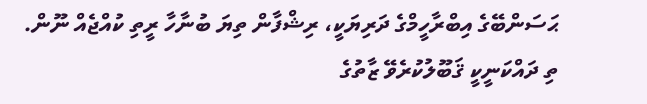ޙަސަންބޭގެ އިބްރާހީމްގެ ދަރިޔަކީ، ރިޝްފާން ތިޔަ ބުނާހާ ރީތި ކުއްޖެއް ނޫން. ތި ދައްކަނީކީ ޤަބޫލުކުރެވޭ ޒާތުގެ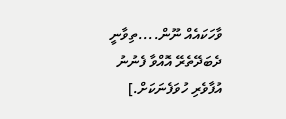ވާހަކައެއް ނޫން....ތިވާނީ ދެބަދޭތެރޭ އޮއްވާ ފެނުނު އުފާވެރި ހުވަފެނަކަށް.]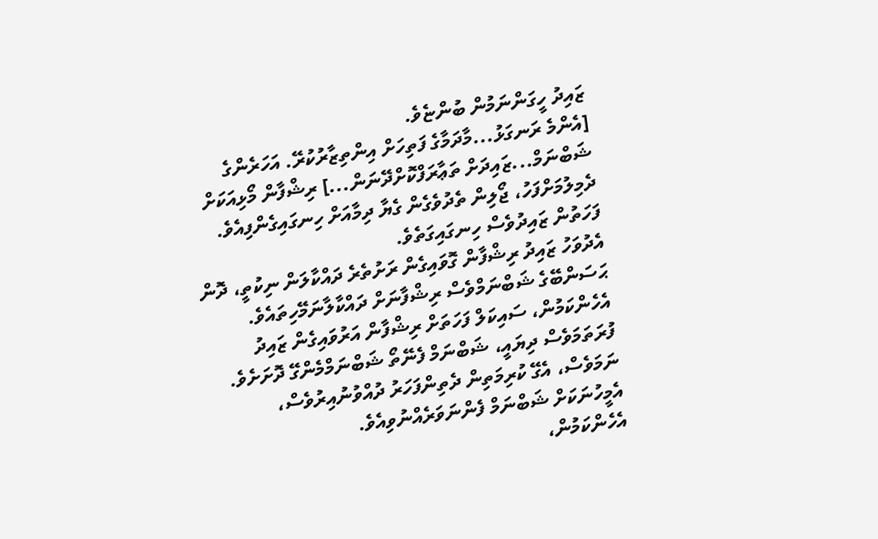ޒައިދު ހީގަންނަމުން ބުންޏެވެ.
[އެންމެ ރަނގަޅު...މާދަމާގެ ފަތިހަށް އިންތިޒާރުކުރޭ. އަހަރެންގެ ޝަބްނަމް...ޒައިދަށް ތަޢާރަފްކޮށްދޭނަން...] ރިޝްފާން މޯޅިއަކަށް ދެމިލުމަށްފަހު، ޖޯލިން ތެދުވެގެން ގެޔާ ދިމާއަށް ހިނގައިގެންފިއެވެ. ފަހަތުން ޒައިދުވެސް ހިނގައިގަތެވެ.
އެދުވަހު ޒައިދު ރިޝްފާން ގޮވައިގެން ރަށުތެރެ ދައްކާލަން ނިކުތީ، ދޮން ޙަސަންބޭގެ ޝަބްނަމްވެސް ރިޝްފާނަށް ދައްކާލާނަމޭހިތައެވެ. އެހެންކަމުން، ސައިކަލް ފަހަތަށް ރިޝްފާން އަރުވައިގެން ޒައިދު ފުރަތަމަވެސް ދިޔައީ، ޝަބްނަމް ފެނޭތޯ ޝަބްނަމްމެންގޭ ދޮށަށެވެ. ނަމަވެސް، އެގޭ ކުރިމަތިން ދެތިންފަހަރު ދުއްވުނުއިރުވެސް، އެމީހުނަކަށް ޝަބްނަމް ފެންނަވަރެއްނުވިއެވެ.
އެހެންކަމުން،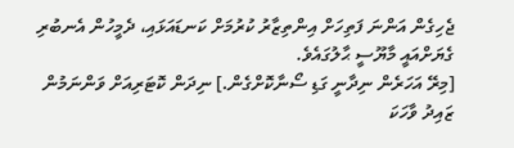ޖެހިގެން އަންނަ ފަތިހަށް އިންތިޒާރު ކުރުމަށް ކަނޑައަޅައި، ދެމީހުން އެނބުރި ގެޔަށްއައީ މާޔޫސީ ޙާލުގައެވެ.
[މިރޭ އަހަރެން ނިދާނީ ގަޑި ސޯނާކޮށްގެން.] ނިދަން ކޮޓަރިއަށް ވަންނަމުން ޒައިދު ވާހަކަ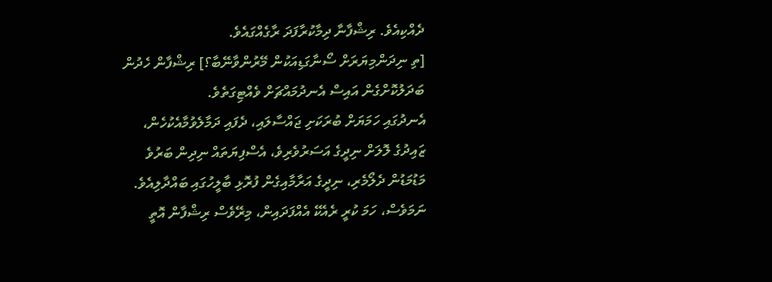ދެއްކިއެވެ. ރިޝްފާނާ ދިމާކުރާފަދަ ރާގެއްގައެވެ.
[ތި ނިދަންމިޔަރަށް ސޯނާގަޑިއަކުން މޭރުންވާނޭބާ؟] ރިޝްފާން ހެދުން ބަދަލުކޮށްގެން އައިސް އެނދުމައްޗަށް ވެއްޓިގަތެވެ.
އެނދުގައި ހަމަޔަށް ބުރަކަށި ޖައްސާލައި، ދެފައި ދަމާލެވުމާއެކުހެން، ޒައިދުގެ ލޮލަށް ނިދީގެ އަސަރުވެރިވެ، އެސްފިޔަތައް ނިދިން ބަރުވެ މަޑުމަޑުން ދެލޯމެރި، ނިދީގެ އަރާމާއިގެން ފުރޮޅި ބާލީހުގައި ބައްދާލިއެވެ. ނަމަވެސް، ހަމަ ކުރީ ރެއެކޭ އެއްފަދައިން، މިރޭވެސް ރިޝްފާން އޮތީ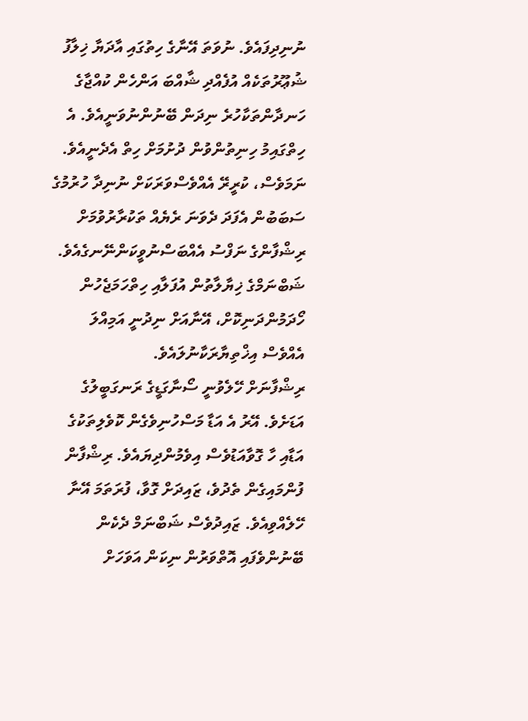ނުނިދިފައެވެ. ނުވަތަ އޭނާގެ ހިތުގައި އާދަޔާ ޚިލާފު ޝުޢޫރުތަކެއް އުފެއްދި ޝާއްބަ އަންހެން ކުއްޖާގެ ހަނދާންތަކާހުރެ ނިދަން ބޭނުންނުވަނީއެވެ. އެ ހިތްގައިމު ހިނިތުންވުން ދުށުމަށް ހިތް އެދެނީއެވެ.
ނަމަވެސް، ކުރީރޭ އެއްވެސްވަރަކަށް ނުނިދާ ހުރުމުގެ ސަބަބުން އެފަދަ ދެވަނަ ރެޔެއް ތަކުރާރުވުމަށް ރިޝްފާންގެ ނަފްސު އެއްބަސްނުވީކަންނޭނގެއެވެ. ޝަބްނަމްގެ ޚިޔާލާތުން އުފަލާއި ހިތްހަމަޖެހުން ހޯދަމުންދަނިކޮށް، އޭނާއަށް ނިދުނީ އަމިއްލަ އެއްވެސް އިޚްތިޔާރަކާނުލައެވެ.
ރިޝްފާނަށް ހޭލެވުނީ ސޯނާގަޑީގެ ރަނގަބީލުގެ އަޑަށެވެ. އޭރު އެ އަޑާ މަސްހުނިވެގެން ކޮވެލިތަކުގެ އަޑާއި ހާ ގޮވާއަޑުވެސް އިވެމުންދިޔައެވެ. ރިޝްފާން ފުންމައިގެން ތެދުވެ، ޒައިދަށް ގޮވާ، ފުރަތަމަ އޭނާ ހޭލެއްވިއެވެ. ޒައިދުވެސް ޝަބްނަމް ދެކެން ބޭނުންވެފައި އޮތްވަރުން ނިކަން އަވަހަށް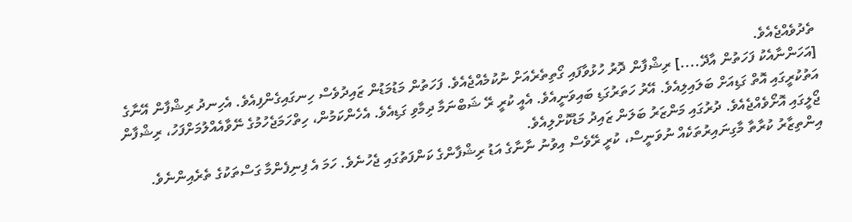ތެދުވެއްޖެއެވެ.
[އަހަންނާއެކު ފަހަތުން އާދޭ....] ރިޝްފާން ދޮރު ހުޅުވާފައި ގޯތިތެރެއަށް ނުކުމެއްޖެއެވެ. ފަހަތުން މަޑުމަޑުން ޒައިދުވެސް ހިނގައިގެންފިއެވެ. އެހިނދު ރިޝްފާން އޭނާގެ އަތުކުރީގައި އޮތް ގަޑިއަށް ބަލައިލިއެވެ. އޭރު ހަތަރުގަޑި ބައިވަނީއެވެ. އެއީ ކުރީ ރޭ ޝަބްނަމާ ދިމާވި ގަޑިއެވެ. އެހެންކަމުން، ހިތްހަމަޖެހުމުގެ ނޭވާއެއްލުމަށްފަހު، ރިޝްފާން ޖޯލީގައި އޮށޯވެއްޖެއެވެ. ދުރުގައި މަންޒަރު ބަލަން ޒައިދު މަޑުކޮށްލިއެވެ.
އިންތިޒާރު ކުރާތާ މާގިނައިރުތަކެއް ނުވަނީސް، ކުރީ ރޭވެސް އިވުނު ނާނާގެ އަޑު ރިޝްފާންގެ ކަންފަތުގައި ޖެހުނެވެ. ހަމަ އެ ފިނިފެންމާ ގަސްތަކުގެ ތެރެއިންނެވެ.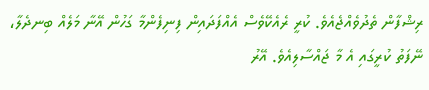ރިޝްފާން ތެދުވެއްޖެއެވެ. ކުރީ ރެއެކޭވެސް އެއްފަދައިން ފިނިފެންމާ ގަހުން އޭނާ މަލެއް ބިނދެލާ، ނޭފަތު ކުރީގައި އެ މާ ޖައްސާލިއެވެ. އޭރު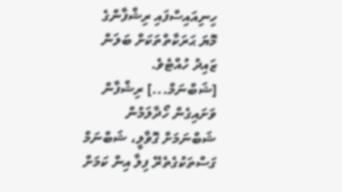ހިނިއައިސްފައި ރިޝްފާންގެ މޮޔަ ޙަރަކާތްތަކަށް ބަލަން ޒައިދު ހުއްޓެވެ.
[ޝަބްނަމް...] ރިޝްފާން ވަށައިގެން ހޯދާލަމުން ޝަބްނަމަށް ގޮވާލީ، ޝަބްނަމް ގަސްތަކުގެތެރޭ ފިލާ އިން ކަމަށް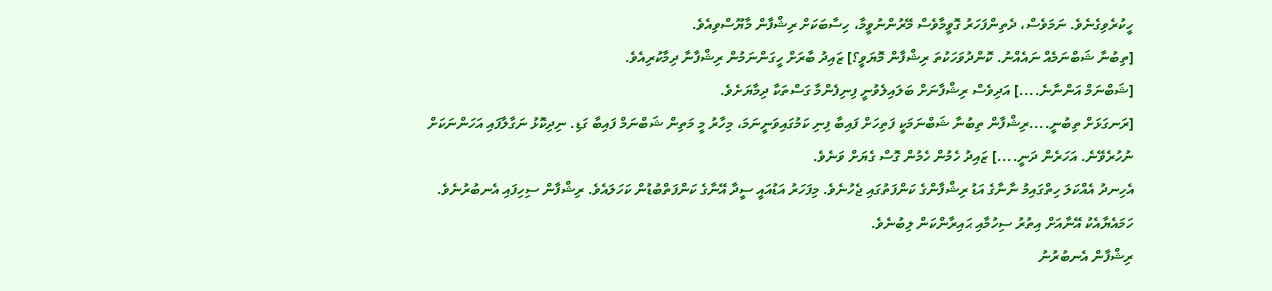ހީކުރެވިގެނެވެ. ނަމަވެސް، ދެތިންފަހަރު ގޮވީމާވެސް މޭރުންނުވީމާ، ހިސާބަކަށް ރިޝްފާން މާޔޫސްވިއެވެ.
[ތިބުނާ ޝަބްނަމެއް ނައެއްނު. ކޮންދުވަހަކުތަ ރިޝްފާން މޮޔަވީ؟] ޒައިދު ބާރަށް ހީގަންނަމުން ރިޝްފާނާ ދިމާކުރިއެވެ.
[ޝަބްނަމް އަންނާނެ....] އަދިވެސް ރިޝްފާނަށް ބަލައިލެވުނީ ފިނިފެންމާ ގަސްތަކާ ދިމާޔަށެވެ.
[ރަނގަޅަށް ތިބުނީ....ރިޝްފާން ތިބުނާ ޝަބްނަމަކީ ފަތިހަށް ފައިބާ ފިނި ކަމުގައިވަނީނަމަ، މިހާރު މީ މަތިން ޝަބްނަމް ފައިބާ ގަޑި. ނިދިކޮޅު ނަގާލާފައި އަހަންނަކަށް ނުހުރެވޭނެ. އަހަރެން ދަނީ....] ޒައިދު ހެމުން ހެމުން ގޮސް ގެޔަށް ވަނެވެ.
އެހިނދު އެއްކަލަ ހިތްގައިމު ނާނާގެ އަޑު ރިޝްފާންގެ ކަންފަތުގައި ޖެހުނެވެ. މިފަހަރު އަޑުއައީ ސީދާ އޭނާގެ ކަންފަތްބުޑުން ކަހަލައެވެ. ރިޝްފާން ސިހިފައި އެނބުރުނެވެ. ހަމައެޔާއެކު އޭނާއަށް އިތުރު ސިހުމާއި ޙައިރާންކަން ލިބުނެވެ.
ރިޝްފާން އެނބުރުނު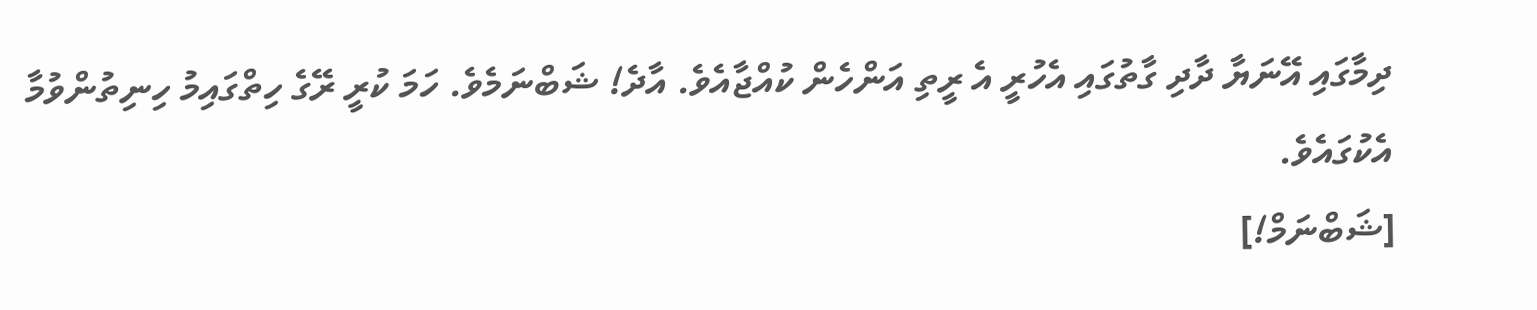ދިމާގައި އޭނަޔާ ދާދި ގާތުގައި އެހުރީ އެ ރީތި އަންހެން ކުއްޖާއެވެ. އާދެ! ޝަބްނަމެވެ. ހަމަ ކުރީ ރޭގެ ހިތްގައިމު ހިނިތުންވުމާ އެކުގައެވެ.
[ޝަބްނަމް!]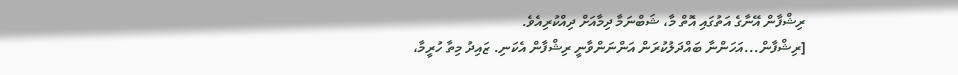ރިޝްފާން އޭނާގެ އަތުގައި އޮތް މާ، ޝަބްނަމާ ދިމާއަށް ދިއްކުރިއެވެ.
[ރިޝްފާން...އަހަންނާ ބައްދަލުކުރަން އަންނަންވާނީ ރިޝްފާން އެކަނި. ޒައިދު މިތާ ހުރީމާ،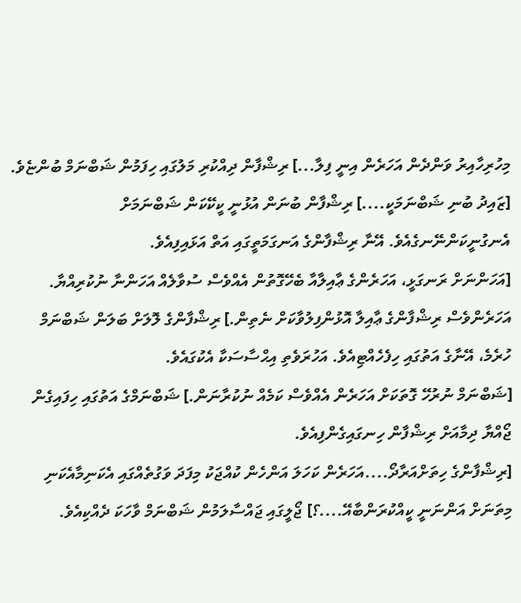މިހުރިހާއިރު ވަންދެން އަހަރެން އިނީ ފިލާ...] ރިޝްފާން ދިއްކުރި މަލުގައި ހިފަމުން ޝަބްނަމް ބުންޏެވެ.
[ޒައިދު ބުނި ޝަބްނަމަކީ....] ރިޝްފާން ބުނަން އުޅުނީ ކީކޭކަން ޝަބްނަމަށް އެނގުނީކަންނޭނގެއެވެ. އޭނާ ރިޝްފާންގެ އަނގަމަތީގައި އަތް އަޅައިފިއެވެ.
[އަހަންނަށް ރަނގަޅީ، އަހަރެންގެ ޢާއިލާއާ ބެހޭގޮތުން އެއްވެސް ސުވާލެއް އަހަންނާ ނުކުރިއްޔާ. އަހަރެންވެސް ރިޝްފާންގެ ޢާއިލާ އޮޅުންފިލުވާކަށް ނެތިން.] ރިޝްފާންގެ ލޮލަށް ބަލަން ޝަބްނަމް ހުރެމެ، އޭނާގެ އަތުގައި ހިފެހެއްޓިއެވެ. އަހުރަވެތި އިޙްސާސަކާ އެކުގައެވެ.
[ޝަބްނަމް ނުރުހޭ ގޮތަކަށް އަހަރެން އެއްވެސް ކަމެއް ނުކުރާނަން.] ޝަބްނަމްގެ އަތުގައި ހިފައިގެން ޖޯއްޔާ ދިމާއަށް ރިޝްފާން ހިނގައިގެންފިއެވެ.
[ރިޝްފާންގެ ހިތަށްއަރާދޯ....އަހަރެން ކަހަލަ އަންހެން ކުއްޖަކު މިފަދަ ވަގުތެއްގައި އެކަނިމާއެކަނި މިތަނަށް އަންނަނީ ކީއްކުރަންބާއޭ....؟] ޖޯލީގައި ޖައްސާލަމުން ޝަބްނަމް ވާހަކަ ދެއްކިއެވެ.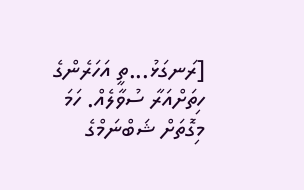[ރަނގަޅު...ތީ އަހަރެންގެ ހިތަށްއަރާ ސުވާލެއް. ހަމަ މިގޮތަށް ޝަބްނަމްގެ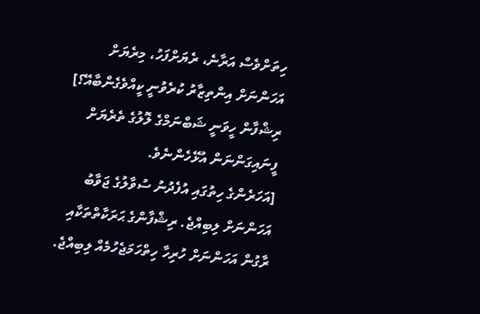ހިތަށްވެސް އަރާނެ، ރެޔަށްފަހު، މިރެޔަށް އަހަންނަށް އިންތިޒާރު ކުރެވުނީ ކީއްވެގެންބާއޭ؟] ރިޝްފާން ހީވަނީ ޝަބްނަމްގެ ލޮލުގެ ތެރެޔަށް ފީނައިގަންނަން އުޅޭހެންނެވެ.
[އަހަރެންގެ ހިތުގައި އުފެދުނު ސުވާލުގެ ޖަވާބު އަހަންނަށް ލިބިއްޖެ. ރިޝްފާންގެ ޙަރަކާތްތަކާއި ރާގުން އަހަންނަށް ހުރިހާ ހިތްހަމަޖެހުމެއް ލިބިއްޖެ.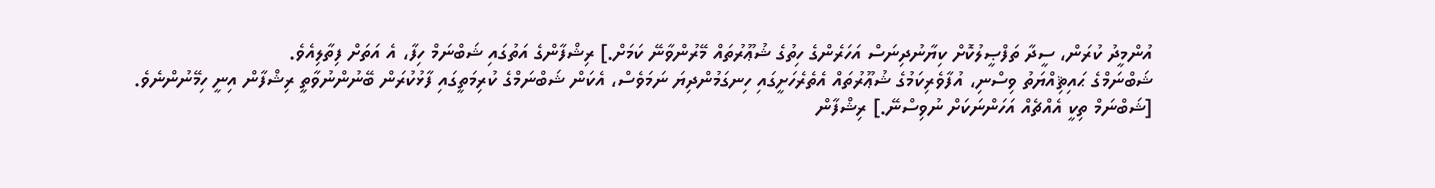އުންމީދު ކުރަން، ސީދާ ތަފްޞީލުކޮށް ކިޔާނުދިނަސް އަހަރެންގެ ހިތުގެ ޝުޢޫރުތައް މޭރުންވާނޭ ކަމަށް.] ރިޝްފާންގެ އަތުގައި ޝަބްނަމް ހިފާ، އެ އަތަށް ފިތާލިއެވެ.
ޝަބްނަމްގެ ޙައިޘިއްޔަތު ވިސްނި، އުފާވެރިކަމުގެ ޝުޢޫރުތައް އެތެރެހަށީގައި ހިނގަމުންދިޔަ ނަމަވެސް، އެކަން ޝަބްނަމްގެ ކުރިމަތީގައި ފާޅުކުރަން ބޭނުންނުވާތީ ރިޝްފާން އިނީ ހިމޭނުންނެވެ.
[ޝަބްނަމް ތިކީ އެއްޗެއް އަހަންނަކަށް ނުވިސްނޭ.] ރިޝްފާން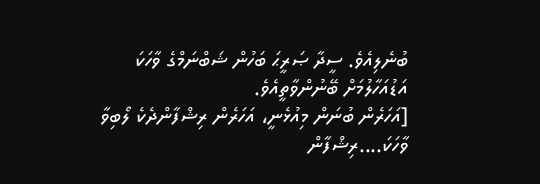ބުނެލިއެވެ. ސީދާ ޞަރީޙަ ބަހުން ޝަބްނަމްގެ ވާހަކަ އަޑުއަހާލުމަށް ބޭނުންވާތީއެވެ.
[އަހަރެން ބުނަން މިއުޅެނީ، އަހަރެން ރިޝްފާންދެކެ ލޯބިވާ ވާހަކަ....ރިޝްފާން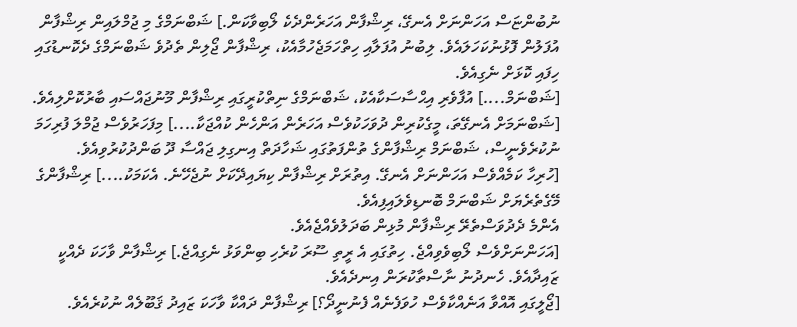ނުބުންޏަސް އަހަންނަށް އެނގޭ، ރިޝްފާން އަހަރެންދެކެ ލޯބިވާކަން.] ޝަބްނަމްގެ މި ޖުމްލައިން ރިޝްފާން އުފަލުން ފޮޅުނުކަހަލައެވެ. ލިބުނު އުފަލާއި ހިތްހަމަޖެހުމާއެކު، ރިޝްފާން ޖޯލިން ތެދުވެ ޝަބްނަމްގެ ދެކޮނޑުގައި ހިފައި ކޮޅަށް ނެގިއެވެ.
[ޝަބްނަމް....] އުފާވެރި އިޙްސާސަކާއެކު، ޝަބްނަމްގެ ނިތްކުރީގައި ރިޝްފާން މޫނުޖައްސައި ބާރުކޮށްލިއެވެ.
[ޝަބްނަމަށް އެނގޭތަ، މީގެކުރިން ދުވަހަކުވެސް އަހަރެން އަންހެން ކުއްޖަކާ....] މިފަހަރުވެސް ޖުމްލަ ފުރިހަމަ ނުކުރެވެނީސް، ޝަބްނަމް ރިޝްފާންގެ ތުންފަތުގައި ޝަހާދަތް އިނގިލި ޖައްސާ ދޫ ބަންދުކުރުވިއެވެ.
[ހުރިހާ ކަމެއްވެސް އަހަންނަށް އެނގޭ. އިތުރަށް ރިޝްފާން ކިޔައިދޭކަށް ނުޖެހޭނެ. އެކަމަކު....] ރިޝްފާންގެ މޭގެތެރެޔަށް ޝަބްނަމް ބޮނޑިވެލައިފިއެވެ.
އެންމެ ދެދުވަސްތެރޭ ރިޝްފާން މުޅިން ބަދަލުވެއްޖެއެވެ.
[އަހަންނަށްވެސް ލޯބިވެވިއްޖެ. ހިތުގައި އެ ރީތި ސޫރަ ކުރެހި ބިންވަޅު ނެގިއްޖެ.] ރިޝްފާން ވާހަކަ ދެއްކީ ޒައިދާއެވެ. ހެނދުނު ނާސްތާކުރަން އިނދެއެވެ.
[ޖޯލީގައި އޮއްވާ އަނެއްކާވެސް ހުވަފެނެއް ފެނުނީދޯ؟] ރިޝްފާން ދައްކާ ވާހަކަ ޒައިދު ޤަބޫލެއް ނުކުރެއެވެ.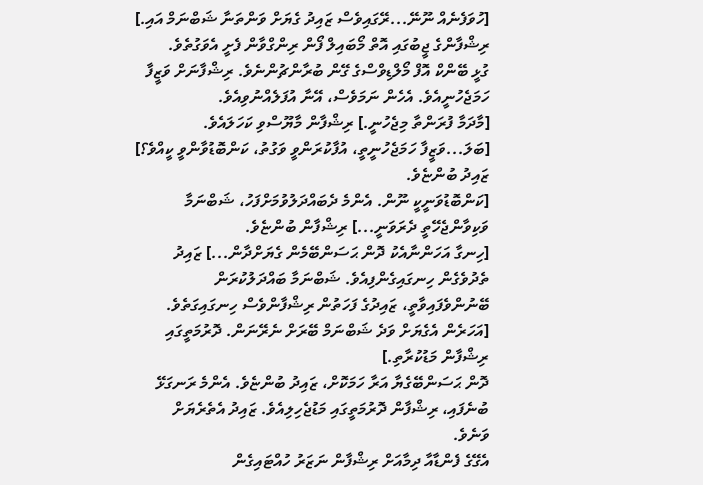[ހުވަފެނެއް ނޫނޭ...ރޭގައިވެސް ޒައިދު ގެޔަށް ވަންތަނާ ޝަބްނަމް އައި.] ރިޝްފާންގެ ޖީބުގައި އޮތް މޯބައިލް ފޯން ރިންގްވާން ފެށީ އެވަގުތެވެ.
ގުޅީ ބޭންކް އޮފް މޯލްޑިވްސްގެ ގޭން ބުރާންޗުންނެވެ. ރިޝްފާނަށް ވަޒީފާ ހަމަޖެހުނީއެވެ. އެހެން ނަމަވެސް، އޭނާ އުފަލެއްނުވިއެވެ.
[މާދަމާ ފުރަންތާ މިޖެހުނީ.] ރިޝްފާން މާޔޫސްވި ކަހަލައެވެ.
[ބަލަ...ވަޒީފާ ހަމަޖެހުނީތީ، އުފާކުރަންވީ ވަގުތު، ކަންބޮޑުވާންވީ ކީއްވެ؟] ޒައިދު ބުންޏެވެ.
[ކަންބޮޑުވަނީކީ ނޫން. އެންމެ ދެބައްދަލުވުމަށްފަހު، ޝަބްނަމާ ވަކިވާންޖެހޭތީ ދެރަވަނީ...] ރިޝްފާން ބުންޏެވެ.
[ހިނގާ އަހަންނާއެކު ދޮން ޙަސަންބޭމެން ގެޔަށްދާން...] ޒައިދު ތެދުވެގެން ހިނގައިގެންފިއެވެ. ޝަބްނަމާ ބައްދަލުކުރަން ބޭނުންވެފައިވާތީ، ޒައިދުގެ ފަހަތުން ރިޝްފާންވެސް ހިނގައިގަތެވެ.
[އަހަރެން އެގެޔަށް ވަދެ ޝަބްނަމް ބޭރަށް ނެރޭނަން. ދޮރުމަތީގައި ރިޝްފާން މަޑުކުރާތި.]
ދޮން ޙަސަންބޭގެޔާ އަރާ ހަމަކޮށް، ޒައިދު ބުންޏެވެ. އެންމެ ރަނގަޅޭ ބުނެފައި، ރިޝްފާން ދޮރުމަތީގައި މަޑުޖެހިލިއެވެ. ޒައިދު އެތެރެޔަށް ވަނެވެ.
އެގޭގެ ފެންޑާއާ ދިމާއަށް ރިޝްފާން ނަޒަރު ހުއްޓައިގެން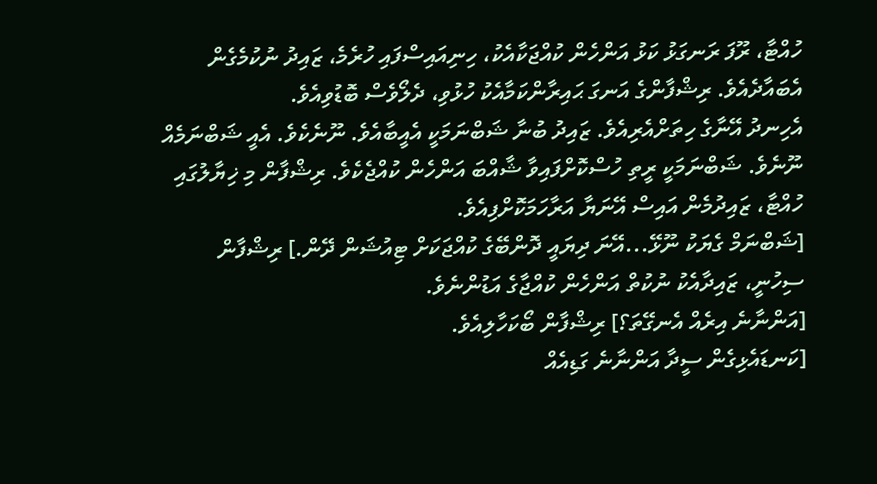ހުއްޓާ، ރޫފަ ރަނގަޅު ކަޅު އަންހެން ކުއްޖަކާއެކު، ހިނިއައިސްފައި ހުރެމެ، ޒައިދު ނުކުމެގެން އެބައާދެއެވެ. ރިޝްފާންގެ އަނގަ ޙައިރާންކަމާއެކު ހުޅުވި، ދެލޯވެސް ބޮޑުވިއެވެ.
އެހިނދު އޭނާގެ ހިތަށްއެރިއެވެ. ޒައިދު ބުނާ ޝަބްނަމަކީ އެއީބާއެވެ. ނޫނެކެވެ. އެއީ ޝަބްނަމެއް ނޫނެވެ. ޝަބްނަމަކީ ރީތި ހުސްކޮށްފައިވާ ޝާއްބަ އަންހެން ކުއްޖެކެވެ. ރިޝްފާން މި ޚިޔާލުގައި ހުއްޓާ، ޒައިދުމެން އައިސް އޭނަޔާ އަރާހަމަކޮށްފިއެވެ.
[ޝަބްނަމް ގެޔަކު ނޫޅޭ...އޭނަ ދިޔައީ ދޮންބޭގެ ކުއްޖަކަށް ޓިއުޝަން ދޭން.] ރިޝްފާން ސިހުނީ، ޒައިދާއެކު ނުކުތް އަންހެން ކުއްޖާގެ އަޑުންނެވެ.
[އަންނާނެ އިރެއް އެނގޭތަ؟] ރިޝްފާން ބޯކަހާލިއެވެ.
[ކަނޑައެޅިގެން ސީދާ އަންނާނެ ގަޑިއެއް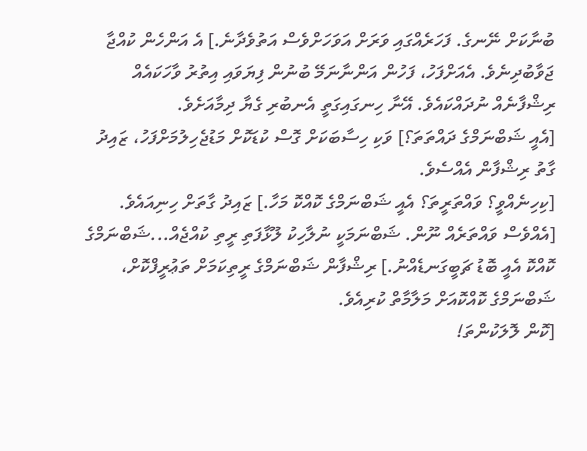ބުނާކަށް ނޭނގެ. ފަހަރެއްގައި ވަރަށް އަވަހަށްވެސް އަތުވެދާނެ.] އެ އަންހެން ކުއްޖާ ޖަވާބުދިނެވެ. އެއަށްފަހު، ފަހުން އަންނާނަމޭ ބުނުން ފިޔަވައި އިތުރު ވާހަކައެއް ރިޝްފާނެއް ނުދައްކައެވެ. އޭނާ ހިނގައިގަތީ އެނބުރި ގެޔާ ދިމާއަށެވެ.
[އެއީ ޝަބްނަމްގެ ދައްތަތަ؟] ވަކި ހިސާބަކަށް ގޮސް ކުޑަކޮށް މަޑުޖެހިލުމަށްފަހު، ޒައިދު ގާތު ރިޝްފާން އެއްސެވެ.
[ކިހިނެއްވީ؟ ވައްތަރީތަ؟ އެއީ ޝަބްނަމްގެ ކޮއްކޮ މަހާ.] ޒައިދު ގާތަށް ހިނިއައެވެ.
[އެއްވެސް ވައްތަރެއް ނޫން. ޝަބްނަމަކީ ނުލާހިކު ލޫޅާފަތި ރީތި ކުއްޖެއް...ޝަބްނަމްގެ ކޮއްކޮ އެއީ ބޮޑު ޗަބީގަނޑެއްނު.] ރިޝްފާން ޝަބްނަމްގެ ރީތިކަމަށް ތަޢުރީފްކޮށް، ޝަބްނަމްގެ ކޮއްކޮއަށް މަލާމާތް ކުރިއެވެ.
[ކޮން ލޮލަކުންތަ!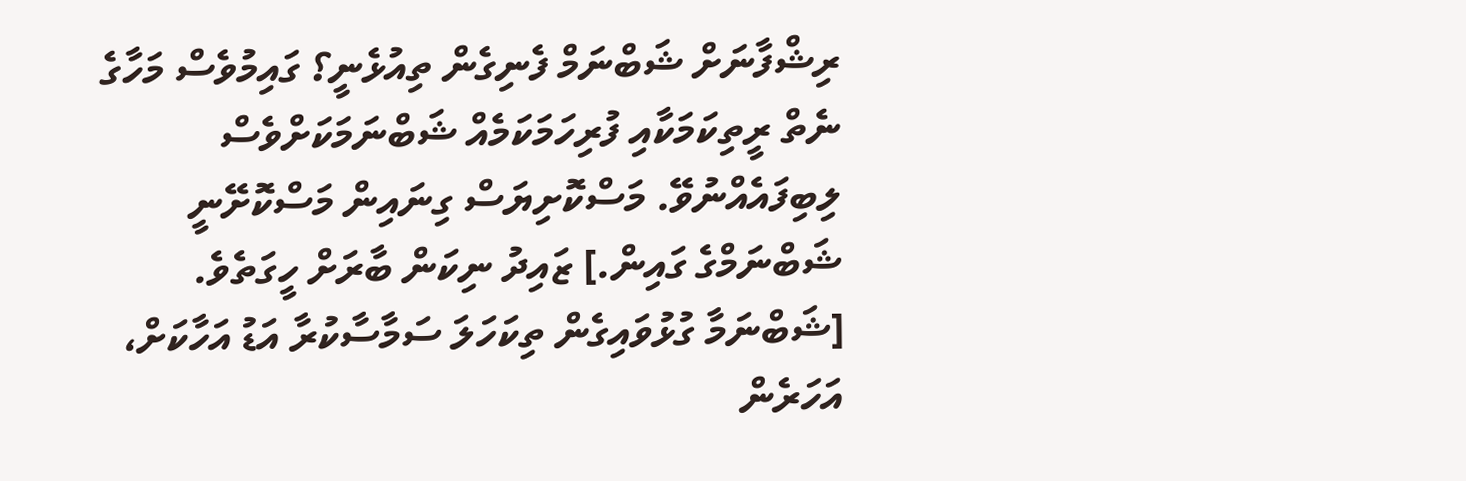ރިޝްފާނަށް ޝަބްނަމް ފެނިގެން ތިއުޅެނީ؟ ގައިމުވެސް މަހާގެ ނެތް ރީތިކަމަކާއި ފުރިހަމަކަމެއް ޝަބްނަމަކަށްވެސް ލިބިފައެއްނުވޭ. މަސްކޮށިޔަސް ގިނައިން މަސްކޮށޭނީ ޝަބްނަމްގެ ގައިން.] ޒައިދު ނިކަން ބާރަށް ހީގަތެވެ.
[ޝަބްނަމާ ގުޅުވައިގެން ތިކަހަލަ ސަމާސާކުރާ އަޑު އަހާކަށް، އަހަރެން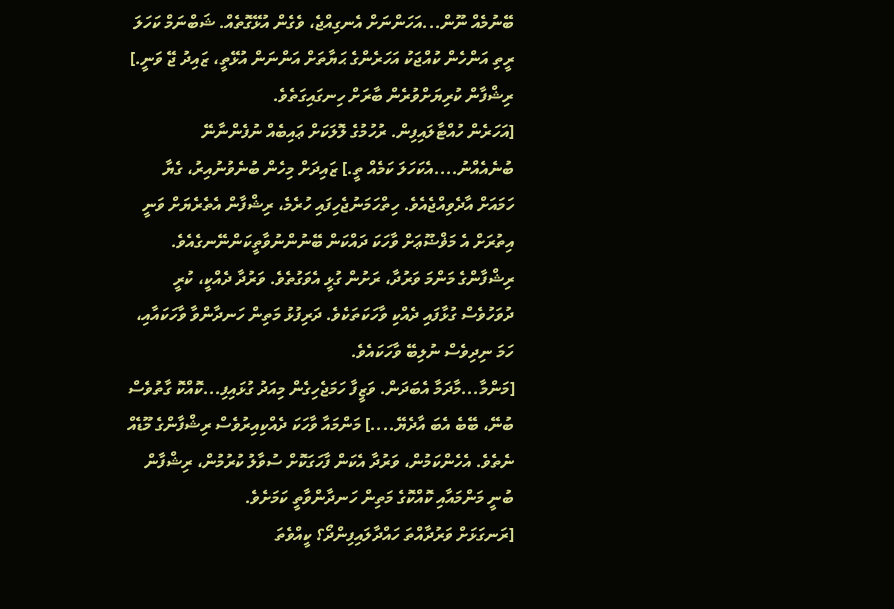ބޭނުމެއް ނޫން...އަހަންނަށް އެނގިއްޖެ، ވެގެން އުޅޭގޮތެއް. ޝަބްނަމް ކަހަލަ ރީތި އަންހެން ކުއްޖަކު އަހަރެންގެ ޙަޔާތަށް އަންނަން އުޅޭތީ، ޒައިދު ޖޭ ވަނީ.] ރިޝްފާން ކުރިޔަށްވުރެން ބާރަށް ހިނގައިގަތެވެ.
[އަހަރެން ހުއްޓާލައިފިން. ރުހުމުގެ ލޮލަކަށް ޢައިބެއް ނުފެންނާނޭ ބުނެއެއްނު....އެކަހަލަ ކަމެއް ތީ.] ޒައިދަށް މިހެން ބުނެވުނުއިރު، ގެޔާ ހަމައަށް އާދެވިއްޖެއެވެ. ހިތްހަމަނުޖެހިފައި ހުރެމެ، ރިޝްފާން އެތެރެޔަށް ވަނީ އިތުރަށް އެ މަޥްޟޫޢަށް ވާހަކަ ދައްކަން ބޭނުންނުވާތީކަންނޭނގެއެވެ.
ރިޝްފާންގެ މަންމަ ވަރުދާ، ރަށުން ގުޅީ އެވަގުތެވެ. ވަރުދާ ދެއްކީ، ކުރީ ދުވަހުވެސް ގުޅާފައި ދެއްކި ވާހަކަތަކެވެ. ދަރިފުޅު މަތިން ހަނދާންވާ ވާހަކައާއި، ހަމަ ނިދިވެސް ނުލިބޭ ވާހަކައެވެ.
[މަންމާ...މާދަމާ އެބަދަން. ވަޒީފާ ހަމަޖެހިގެން މިއަދު ގުޅައިފި...ކޮއްކޮ ގާތުވެސް ބުނޭ، ބޭބެ އެބަ އާދެޔޭ....] މަންމައާ ވާހަކަ ދެއްކިއިރުވެސް ރިޝްފާންގެ މޫޑެއް ނެތެވެ. އެހެންކަމުން، ވަރުދާ އެކަން ފާހަގަކޮށް ސުވާލު ކުރުމުން، ރިޝްފާން ބުނީ މަންމައާއި ކޮއްކޮގެ މަތިން ހަނދާންވާތީ ކަމަށެވެ.
[ރަނގަޅަށް ވަރުދާއްތަ ހައްދާލައިފިންދޯ؟ ކީއްވެތަ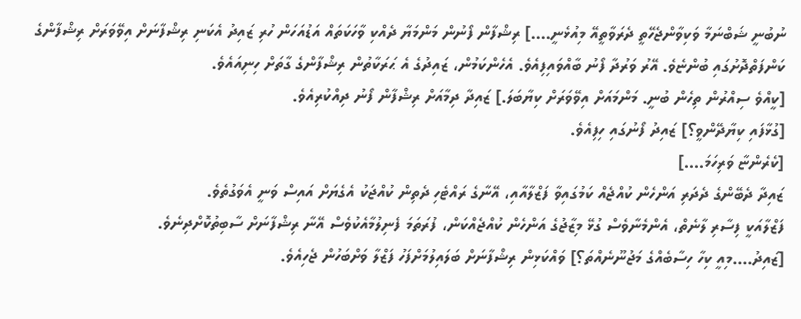ނުބުނީ ޝަބްނަމާ ވަކިވާންޖެހޭތީ ދެރަވާތީއޭ މިއުޅެނީ....] ރިޝްފާން ފޯނުން މަންމަޔާ ދެއްކި ވާހަކަތައް އަޑުއަހަން ހުރި ޒައިދު އެކަނި ރިޝްފާނަށް އިވޭވަރަށް ރިޝްފާންގެ ކަންފަތްދޮށުގައި ބުންޏެވެ. އޭރު ވަރުދާ ފޯނު ބާއްވައިފިއެވެ. އެހެންކަމުން، ޒައިދުގެ އެ ޙަރަކާތުން ރިޝްފާންގެ ގާތަށް ހިނިއައެވެ.
[ކީއްވެ ސިއްރުން ތިހެން ބުނީ. މަންމައަށް އިވޭވަރަށް ކިޔާބަލަ.] ޒައިދާ ދިމާއަށް ރިޝްފާން ފޯނު ދިއްކުރިއެވެ.
[ގުޅާފައި ކިޔާދޭންވީ؟] ޒައިދު ފޯނުގައި ހިފިއެވެ.
[ކެރެންޏާ ވަރިހަމަ....]
ޒައިދާ ދެބޭންގެ ދެދަރި އަންހެން ކުއްޖެއް ކަމުގައިވާ ފަޒްލާއާއި، އޭނާގެ ރައްޓެހި ދެތިން ކުއްޖަކު އެގެޔަށް އައިސް ވަނީ އެވަގުތެވެ.
ފަޒްލާއަކީ ފިސާރި ލާނެތް، އެންމެނާވެސް ގުޅޭ މިޒާޖުގެ އަންހެން ކުއްޖެއްކަން، ފުރަތަމަ ފެނިލުމާއެކުވެސް އޭނާ ރިޝްފާނަށް ސާބިތުކޮށްދިނެވެ.
[ޒައިދު....މިއީ ކިހާ ހިސާބެއްގެ މަޖުނޫނެއްތަ؟] ވައްކަޅިން ރިޝްފާނަށް ބަލައިލުމަށްފަހު ފަޒްލާ ވަށްބަހުން ޖެހިއެވެ.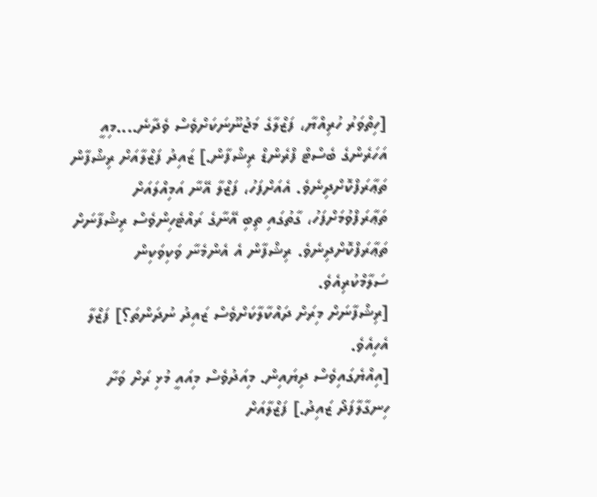[ހިތްވަރު ހުރިއްޔާ، ފަޒްލާގެ މަޖުނޫނަކަށްވެސް ވެދާނެ....މިއީ އަހަރެންގެ ބެސްޓް ފްރެންޑް ރިޝްފާން.] ޒައިދު ފަޒްލާއަށް ރިޝްފާން ތަޢާރަފްކޮށްދިނެވެ. އެއަށްފަހު، ފަޒްލާ އޭނާ އަމިއްލައަށް ތަޢާރަފްވުމަށްފަހު، ގާތުގައި ތިބި އޭނާގެ ރައްޓެހިންވެސް ރިޝްފާނަށް ތަޢާރަފްކޮށްދިނެވެ. ރިޝްފާން އެ އެންމެނާ ވަކިވަކިން ސަލާމްކުރިއެވެ.
[ރިޝްފާނަށް މިރަށް ދައްކާލާކަށްވެސް ޒައިދު ނުދަންތަ؟] ފަޒްލާ އެހިއެވެ.
[އިއްޔެގައިވެސް ދިޔައިން. މިއަދުވެސް މިއައީ މުޅި ރަށް ވަށާ ހިނގާލާފަދޯ ޒައިދު.] ފަޒްލާއަށް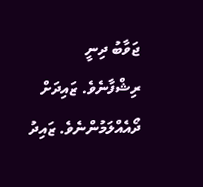ޖަވާބު ދިނީ ރިޝްފާނެވެ. ޒައިދަށް ދޯއެއްލަމުންނެވެ. ޒައިދު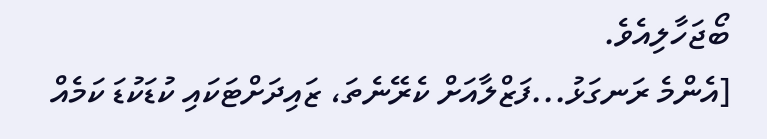ބޯޖަހާލިއެވެ.
[އެންމެ ރަނގަޅު...ފަޒްލާއަށް ކެރޭނެތަ، ޒައިދަށްޓަކައި ކުޑަކުޑަ ކަމެއް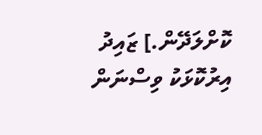ކޮށްލަދޭން.] ޒައިދު އިރުކޮޅަކު ވިސްނަން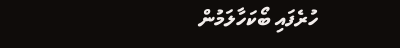ހުރެފައި ބޯކަހާލަމުން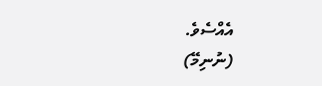އެއްސެވެ.
(ނުނިމޭ)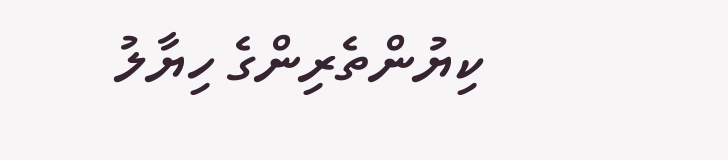ކިޔުންތެރިންގެ ހިޔާލު